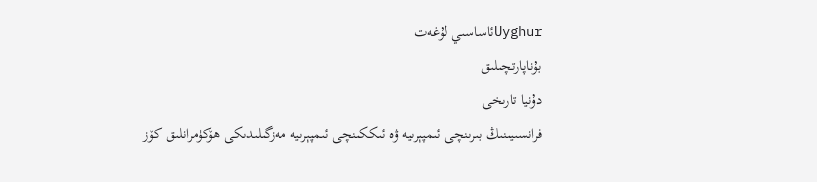Uyghurئاساسىي لۇغەت
بۇناپارتچىلىق
دۇنيا تارىخى
فرانسىيىنىڭ بىرىنچى ئىمپېرىيە ۋە ئىككىنچى ئىمپېرىيە مەزگىلىدىكى ھۆكۈمرانلىق كۆز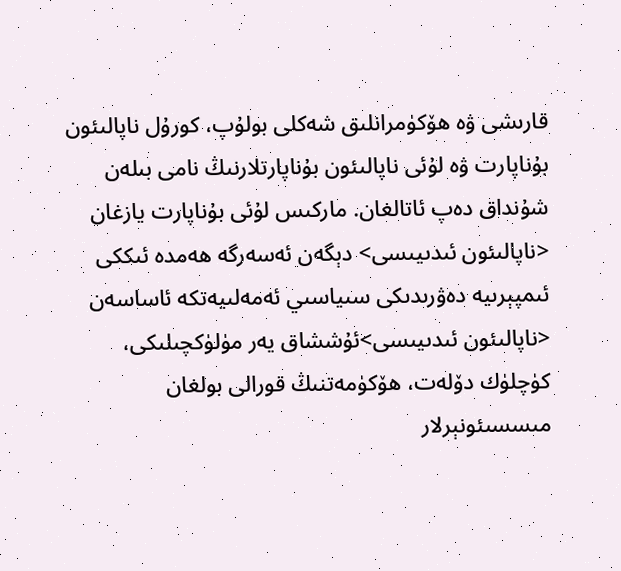قارىشى ۋە ھۆكۈمرانلىق شەكلى بولۇپ، كورۇل ناپالىئون بۇناپارت ۋە لۇئى ناپالىئون بۇناپارتلارنىڭ نامى بىلەن شۇنداق دەپ ئاتالغان. ماركىس لۇئى بۇناپارت يازغان <ناپالىئون ئىدىيىسى> دېگەن ئەسەرگە ھەمدە ئىككى ئىمپېرىيە دەۋرىدىكى سىياسىي ئەمەلىيەتكە ئاساسەن <ناپالىئون ئىدىيىسى>ئۇششاق يەر مۈلۈكچىلىكى، كۈچلۈك دۆلەت، ھۆكۈمەتنىڭ قورالى بولغان مىسسىئونېرلار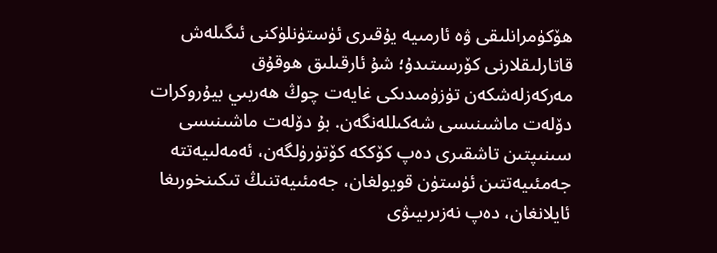ھۆكۈمرانلىقى ۋە ئارمىيە يۇقىرى ئۈستۈنلۈكنى ئىگىلەش قاتارلىقلارنى كۆرسىتىدۇ؛ شۇ ئارقىلىق ھوقۇق مەركەزلەشكەن تۈزۈمىدىكى غايەت چوڭ ھەربىي بيۇروكرات دۆلەت ماشىنىسى شەكىللەنگەن. بۇ دۆلەت ماشىنىسى سىنىپتىن تاشقىرى دەپ كۆككە كۆتۈرۈلگەن، ئەمەلىيەتتە جەمئىيەتتىن ئۈستۈن قويولغان، جەمئىيەتنىڭ تىكىنخورىغا ئايلانغان، دەپ نەزىرىيىۋى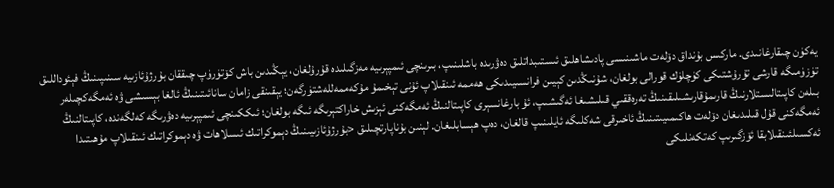يەكۈن چىقارغانىدى. ماركىس بۇنداق دۆلەت ماشىنىسى پادىشاھلىق ئىستىبداتلىق دەۋرىدە باشلىنىپ، بىرىنچى ئىمپېرىيە مەزگىلىدە قۇرۇلغان، يېڭىدىن باش كۆتۈرۈپ چىققان بۇرژۇئازىيە سىنىپىنىڭ فېئوداللىق تۈزۈمىگە قارشى تۇرۇشتىكى كۈچلۈك قورالى بولغان، شۇنىڭدىن كېيىن فرانسىيىدىكى ھەممە ئىنقىلاپ ئۇنى تېخىمۇ مۇكەممەللەشتۈرگەن؛ يېقىنقى زامان سانائىتىنىڭ ئالغا بېسىشى ۋە ئەمگەكچىلەر بىلەن كاپىتالىستلارنىڭ قارىمۇقارىشىلىقىنىڭ تەرەققىي قىلىشىغا ئەگىشىپ، ئۇ بارغانسېرى كاپىتالنىڭ ئەمگەكنى ئېزىش خاراكتېرىگە ئىگە بولغان؛ ئىككىنچى ئىمپېرىيە دەۋرىگە كەلگەندە، كاپىتالنىڭ ئەمگەكنى قۇل قىلىدىغان دۆلەت ھاكىمىيىتىنىڭ ئاخىرقى شەكلىگە ئايلىنىپ قالغان، دەپ ھېسابلىغان. لېنىن بۇناپارتچىلىق <بۇرژۇئازىيىنىڭ دېموكراتىك ئىسلاھات ۋە دېموكراتىك ئىنقىلاپ مۇھىتىدا ئەكسىلئىنقىلابقا ئۆزگىرىپ كەتكەنلىكى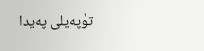تۈپەيلى پەيدا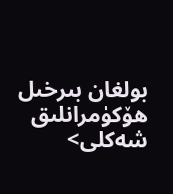بولغان بىرخىل ھۆكۈمرانلىق شەكلى>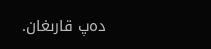دەپ قارىغان.